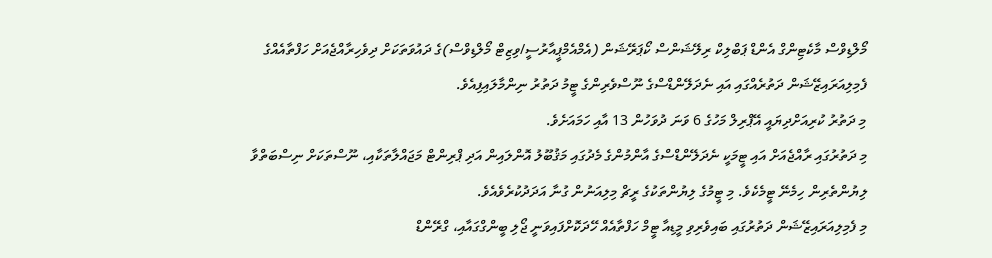މޯލްޑިވްސް މާކެޓިންގް އެންޑް ޕަބްލިކް ރިލޭޝަންސް ކޯޕަރޭޝަން (އެމްއެމްޕީއާރުސީ/ވިޒިޓް މޯލްޑިވްސް)ގެ ދައުވަތަކަށް ދިވެހިރާއްޖެއަށް ހަފްތާއެއްގެ ފެމިލިއަރައިޒޭޝަން ދަތުރެއްގައި އައި ނެދަލޭންޑްސްގެ ނޫސްވެރިންގެ ޓީމު ދަތުރު ނިންމާލައިފިއެވެ.
މި ދަތުރު ކުރިއަށްދިޔައީ އޭޕްރިލް މަހުގެ 6 ވަނަ ދުވަހުން 13 އާއި ހަމައަށެވެ.
މި ދަތުރުގައި ރާއްޖެއަށް އައި ޓީމަކީ ނެދަލޭންޑްސްގެ އާންމުންގެ މެދުގައި މަޤުބޫލު އޮންލައިން އަދި ޕްރިންޓް މަޖައްލާތަކާއި، ނޫސްތަކަށް ނިސްބަތްވާ ލިޔުންތެރިން ހިމެނޭ ޓީމެކެވެ. މި ޓީމުގެ ލިޔުންތަކުގެ ރީޗް މިލިއަނުން ގުނާ އަދަދުކުރެވެއެވެ.
މި ފެމިލިއަރައިޒޭޝަން ދަތުރުގައި ބައިވެރިވި މީޑިއާ ޓީމް ހަފްތާއެއް ހޭދަކޮށްފައިވަނީ ޖޯލި ބީންގްގައާއި، ގްރޭންޑް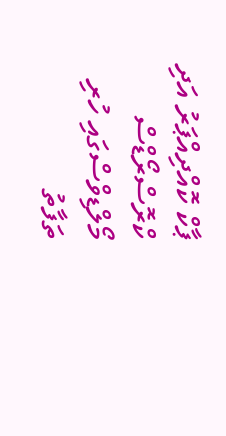ޕާކް ކޮއްދިއްޕަރު އަދި ކްރޮސްރޯޑްސް މޯލްޑިވްސްގައި ހުރި ތަފާތު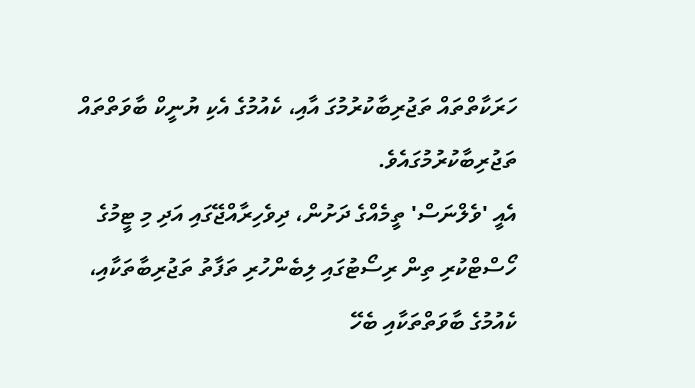ހަރަކާތްތައް ތަޖުރިބާކުރުމުގަ އާއި، ކެއުމުގެ އެކި ޔުނީކް ބާވަތްތައް ތަޖުރިބާކުރުމުގައެވެ.
އެއީ 'ވެލްނަސް' ތީމެއްގެ ދަށުން، ދިވެހިރާއްޖޭގައި އަދި މި ޓީމުގެ ހޯސްޓްކުރި ތިން ރިސޯޓުގައި ލިބެންހުރި ތަފާތު ތަޖުރިބާތަކާއި، ކެއުމުގެ ބާވަތްތަކާއި ބެހޭ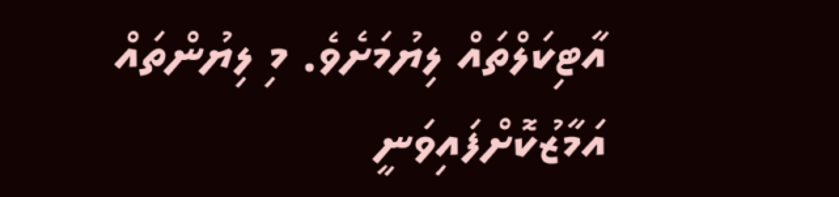އާޓިކަލްތައް ލިޔުމަށެވެ. މި ލިޔުންތައް އަމާޒުކޮށްފައިވަނީ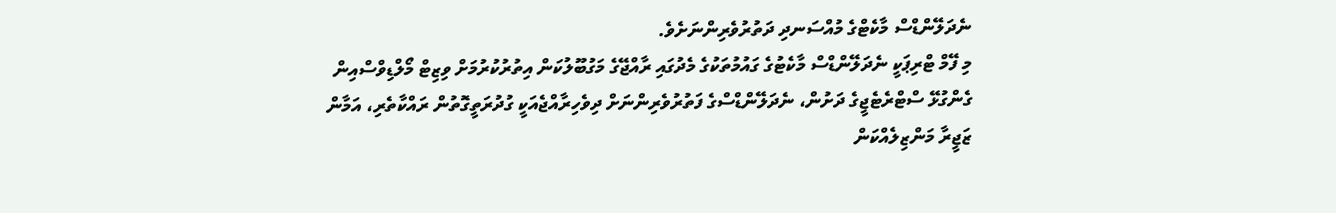ނެދަލޭންޑްސް މާކެޓްގެ މުއްސަނދި ދަތުރުވެރިންނަށެވެ.
މި ފޭމް ޓްރިޕަކީ ނެދަލޭންޑްސް މާކެޓުގެ ގައުމުތަކުގެ މެދުގައި ރާއްޖޭގެ މަގުބޫލުކަން އިތުރުކުރުމަށް ވިޒިޓް މޯލްޑިވްސްއިން ގެންގުޅޭ ސްޓްރެޓެޖީގެ ދަށުން، ނެދަލޭންޑްސްގެ ފަތުރުވެރިންނަށް ދިވެހިރާއްޖެއަކީ ގުދުރަތީގޮތުން ރައްކާތެރި، އަމާން ޒަޖީރާ މަންޒިލެއްކަން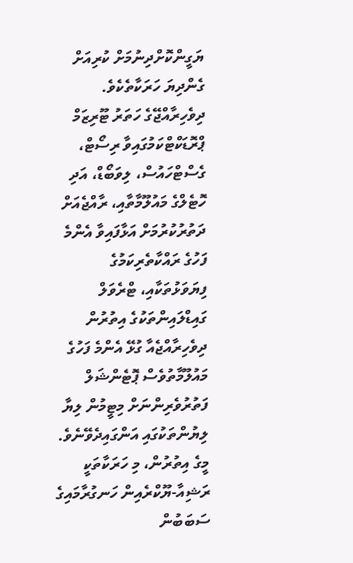ޔަގީންކޮށްދިނުމަށް ކުރިއަށް ގެންދިޔަ ހަރަކާތެކެވެ.
ދިވެހިރާއްޖޭގެ ހަތަރު ޓޫރިޒަމް ޕްރޮޑަކްޓްކަމުގައިވާ ރިސޯޓް، ގެސްޓްހައުސް، ލިވަބޯޑް، އަދި ހޮޓެލްގެ މައުލޫމާތާއި، ރާއްޖެއަށް ދަތުރުކުރުމަށް އަޅާފައިވާ އެންމެ ފަހުގެ ރައްކާތެރިކަމުގެ ފިޔަވަޅުތަކާއި، ޓްރެވަލް ގައިޑްލައިންތަކުގެ އިތުރުން ދިވެހިރާއްޖެއާ ގުޅޭ އެންމެ ފަހުގެ މައުލޫމާތުވެސް ޕޮޓެންޝަލް ފަތުރުވެރިންނަށް މިޓީމުން ލިޔާ ލިޔުންތަކުގައި އަންގައިދެވޭނެވެ.
މީގެ އިތުރުން، މި ހަރަކާތަކީ ރަޝިއާ-ޔޫކްރެއިން ހަނގުރާމައިގެ ސަބަބުން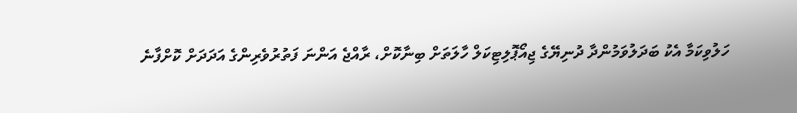ހަލުވިކަމާ އެކު ބަދަލުވަމުންދާ ދުނިޔޭގެ ޖިއޯޕޮލިޓިކަލް ހާލަތަށް ބިނާކޮށް، ރާއްޖެ އަންނަ ފަތުރުވެރިންގެ އަދަދަށް ކޮށްފާނެ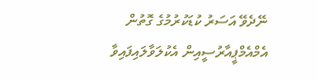ނޭދެވޭ އަސަރު ކުޑަކުރުމުގެ ގޮތުން އެމްއެމްޕީއާރުސީއިން އެކުލަވާލައިފައިވާ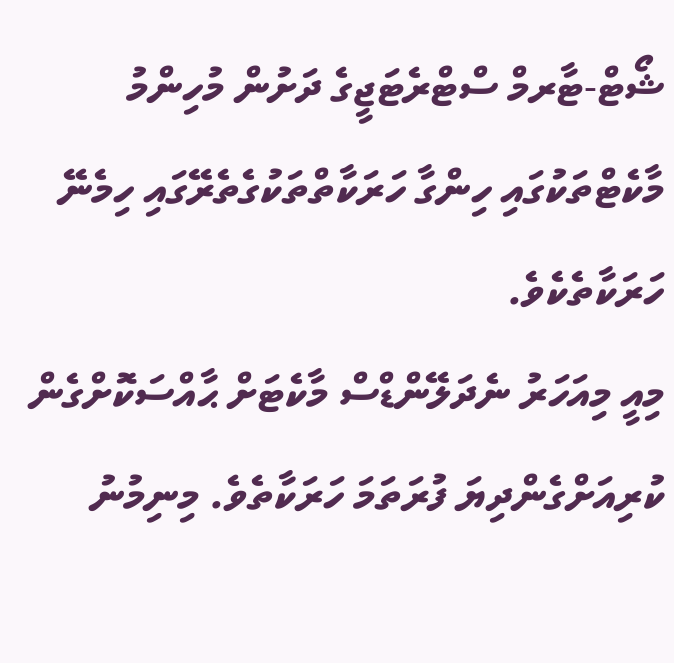ޝޯޓް-ޓާރމް ސްޓްރެޓަޖީގެ ދަށުން މުހިންމު މާކެޓްތަކުގައި ހިންގާ ހަރަކާތްތަކުގެތެރޭގައި ހިމެނޭ ހަރަކާތެކެވެ.
މިއީ މިއަހަރު ނެދަލޭންޑްސް މާކެޓަށް ޙާއްސަކޮށްގެން ކުރިއަށްގެންދިޔަ ފުރަތަމަ ހަރަކާތެވެ. މިނިމުނު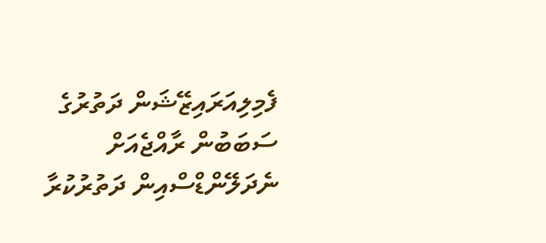ފެމިލިއަރައިޒޭޝަން ދަތުރުގެ ސަބަބުން ރާއްޖެއަށް ނެދަލޭންޑްސްއިން ދަތުރުކުރާ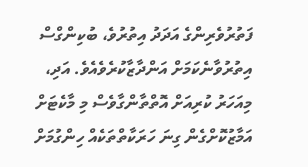ފަތުރުވެރިންގެ އަދަދު އިތުރުވެ، ބުކިންގްސް އިތުރުވާނެކަމަށް އަންދާޒާކުރެވެއެވެ. އަދި، މިއަހަރު ކުރިއަށް އޮތްތާންގާވެސް މި މާކެޓަށް އަމާޒުކޮށްގެން ގިނަ ހަރަކާތްތަކެއް ހިންގުމަށް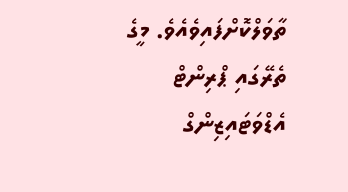ތާވަލްކޮށްފައިވެއެވެ. މީގެ ތެރޭގައި ޕްރިންޓް އެޑްވަޓައިޒިންގް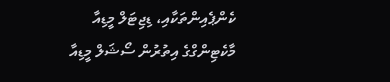ކެންޕެއިންތަކާއި، ޑިޖިޓަލް މީޑިއާ މާކެޓިންގްގެ އިތުރުން ސޯޝަލް މީޑިއާ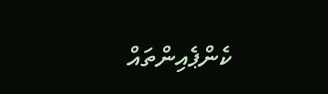ކެންޕެއިންތައް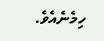ހިމެނެއެވެ.